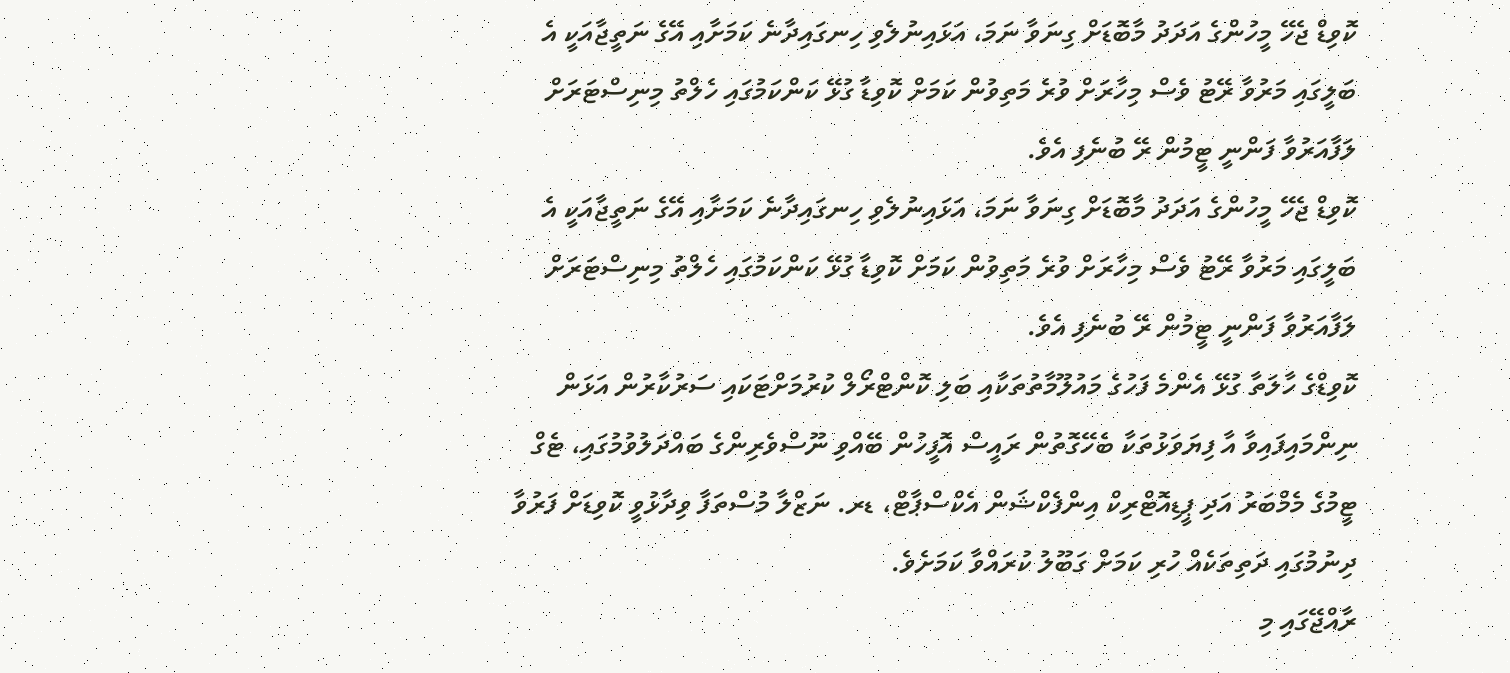ކޮވިޑް ޖެހޭ މީހުންގެ އަދަދު މާބޮޑަށް ގިނަވާ ނަމަ، އަޅައިނުލެވި ހިނގައިދާނެ ކަމަށާއި އޭގެ ނަތީޖާއަކީ އެ ބަލީގައި މަރުވާ ރޭޓު ވެސް މިހާރަށް ވުރެ މަތިވުން ކަމަށް ކޮވިޑާ ގުޅޭ ކަންކަމުގައި ހެލްތު މިނިސްޓަރަށް ލަފާއަރުވާ ފަންނީ ޓީމުން ރޭ ބުނެފި އެވެ.
ކޮވިޑް ޖެހޭ މީހުންގެ އަދަދު މާބޮޑަށް ގިނަވާ ނަމަ، އަޅައިނުލެވި ހިނގައިދާނެ ކަމަށާއި އޭގެ ނަތީޖާއަކީ އެ ބަލީގައި މަރުވާ ރޭޓު ވެސް މިހާރަށް ވުރެ މަތިވުން ކަމަށް ކޮވިޑާ ގުޅޭ ކަންކަމުގައި ހެލްތު މިނިސްޓަރަށް ލަފާއަރުވާ ފަންނީ ޓީމުން ރޭ ބުނެފި އެވެ.
ކޮވިޑްގެ ހާލަތާ ގުޅޭ އެންމެ ފަހުގެ މައުލޫމާތުތަކާއި ބަލި ކޮންޓްރޯލް ކުރުމަށްޓަކައި ސަރުކާރުން އަޅަން ނިންމައިފައިވާ އާ ފިޔަވަޅުތަކާ ބެހޭގޮތުން ރައީސް އޮފީހުން ބޭއްވި ނޫސްވެރިންގެ ބައްދަލުވުމުގައި، ޓެގް ޓީމުގެ މެމްބަރު އަދި ޕީޑިއޮޓްރިކް އިންފެކްޝަން އެކްސްޕާޓް، ޑރ. ނަޒްލާ މުސްތަފާ ވިދާޅުވީ ކޮވިޑަށް ފަރުވާ ދިނުމުގައި ދަތިތަކެއް ހުރި ކަމަށް ގަބޫލު ކުރައްވާ ކަމަށެވެ.
ރާއްޖޭގައި މި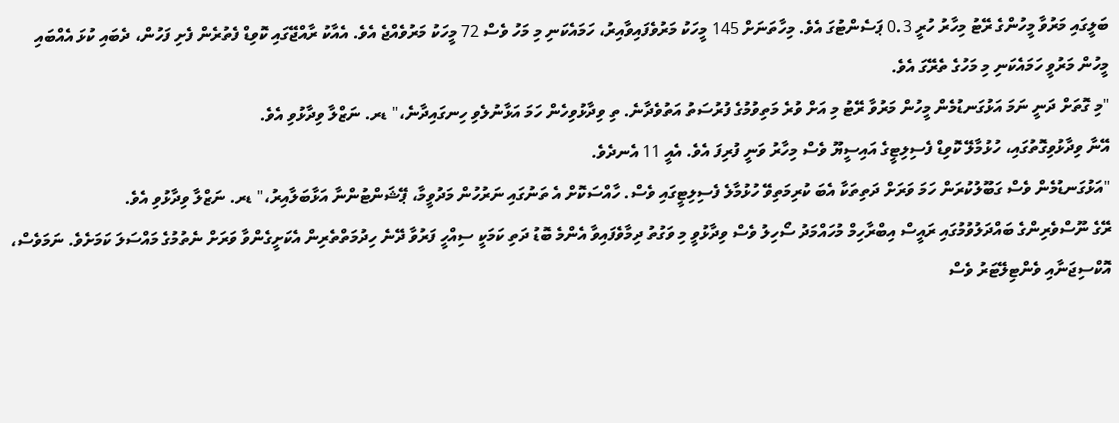ބަލީގައި މަރުވާ މީހުންގެ ރޭޓު މިހާރު ހުރީ 0.3 ޕަސެންޓުގަ އެވެ. މިހާތަނަށް 145 މީހަކު މަރުވެފައިވާއިރު، ހަމައެކަނި މި މަހު ވެސް 72 މީހަކު މަރުވެއްޖެ އެވެ. އެއާކު ރާއްޖޭގައި ކޮވިޑް ފެތުރެން ފެށި ފަހުން، ދެބައި ކުޅަ އެއްބައި މީހުން މަރުވީ ހަމައެކަނި މި މަހުގެ ތެރޭގަ އެވެ.
"މި ގޮތަށް ދަނީ ނަމަ އަޅުގަނޑުމެން މީހުން މަރުވާ ރޭޓު މި އަށް ވުރެ މަތިވުމުގެ ފުރުސަތު އަތުވެދާނެ. ތި ވިދާޅުވިހެން ހަމަ އަޅާނުލެވި ހިނގައިދާނެ،" ޑރ. ނަޒްލާ ވިދާޅުވި އެވެ.
އޭނާ ވިދާޅުވިގޮތުގައި، ހުޅުމާލޭ ކޮވިޑް ފެސިލިޓީގެ އައިސީޔޫ ވެސް މިހާރު ވަނީ ފުރިފަ އެވެ. އެއީ 11 އެނދެވެ.
"އަޅުގަނޑުމެން ވެސް ގަބޫލުކުރަން ހަމަ ވަރަށް ދަތިތަކާ އެބަ ކުރިމަތިވޭ ހުޅުމާލެ ފެސިލިޓީގައި ވެސް. ހާއްސަކޮށް އެ ތަނުގައި ނަރުހުން މަދުވީމާ، ޕޭޝަންޓުންނާ އަޅާބަލާއިރު،" ޑރ. ނަޒްލާ ވިދާޅުވި އެވެ.
ރޭގެ ނޫސްވެރިންގެ ބައްދަލުވުމުގައި ރައީސް އިބްރާހިމް މުހައްމަދު ސޯހިލު ވެސް ވިދާޅުވީ މި ވަގުތު ދިމާވެފައިވާ އެންމެ ބޮޑު ދަތި ކަމަކީ ސިއްހީ ފަރުވާ ދޭނެ ހިދުމަތްތެރިން އެކަށީގެންވާ ވަރަށް ނެތުމުގެ މައްސަލަ ކަމަށެވެ. ނަމަވެސް، އޮކްސިޖަނާއި ވެންޓިލޭޓަރު ވެސް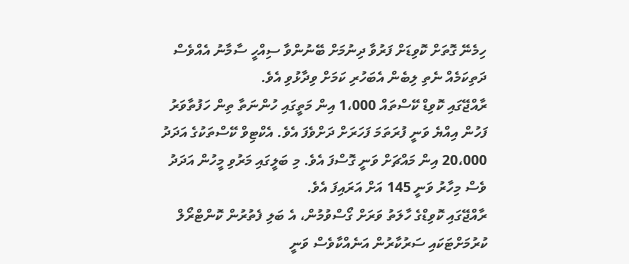ހިމެނޭ ގޮތަށް ކޮވިޑަށް ފަރުވާ ދިނުމަށް ބޭނުންވާ ސިއްހީ ސާމާނު އެއްވެސް ދަތިކަމެއް ނެތި ލިބެން އެބަހުރި ކަމަށް ވިދާޅުވި އެވެ.
ރާއްޖޭގައި ކޮވިޑް ކޭސްތައް 1،000 އިން މަތީގައި ހުންނަތާ ތިން ހަފުތާވަރު ފަހުން އިއްޔެ ވަނީ ފުރަތަމަ ފަހަރަށް ދަށްވެފަ އެވެ. އެކްޓިވް ކޭސްތަކުގެ އަދަދު 20،000 އިން މައްޗަށް ވަނީ ގޮސްފަ އެވެ. މި ބަލީގައި މަރުވި މީހުން އަދަދު ވެސް މިހާރު ވަނީ 145 އަށް އަރައިފަ އެވެ.
ރާއްޖޭގައި ކޮވިޑްގެ ހާލަތު ވަރަށް ގޯސްވުމުން، އެ ބަލި ފެތުރުން ކޮންޓްރޯލް ކުރުމަށްޓަކައި ސަރުކާރުން އަނެއްކާވެސް ވަނީ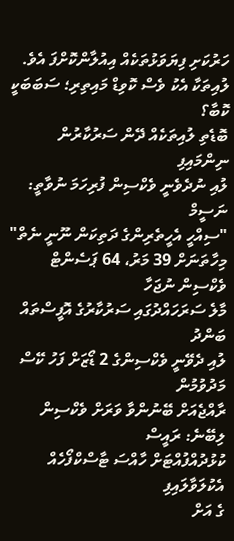ހަރުކަށި ފިޔަވަޅުތަކެއް އިއުލާންކޮށްފަ އެވެ.
ލުއިތަކާ އެކު ވެސް ކޮވިޑް މައިތިރި؛ ސަބަބަކީ ކޮބާ؟
ބޮޑެތި ލުއިތަކެއް ދޭން ސަރުކާރުން ނިންމައިފި
ލުއި ނުދެވެނީ ވެކްސިން ފުރިހަމަ ނުވާތީ: ނަސީމް
"ސިއްހީ އެހީތެރިންގެ ދަތިކަން ނޫނީ ނެތް"
މިހާތަނަށް 39 މަރު، 64 ޕަސެންޓް ވެކްސިން ނުޖަހާ
މާލެ ސަރަހައްދުގައި ސަރުކާރުގެ އޮފީސްތައް ބަންދު
ލުއި ދެވޭނީ ވެކްސިންގެ 2 ޑޯޒަށް ފަހު ކޭސް މަދުވުމުން
ރާއްޖެއަށް ބޭނުންވާ ވަރަށް ވެކްސިން ލިބޭނެ: ރައީސް
ކުޅުދުއްފުއްޓަށް ހާއްސަ ޓާސްކްފޯހެއް އެކުލަވާލައިފި
ގެ އަށް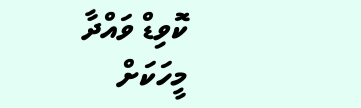ކޮވިޑް ވައްދާ މީހަކަށް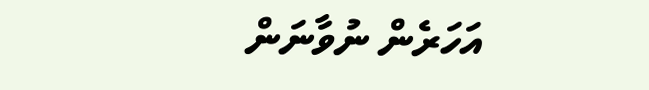އަހަރެން ނުވާނަން